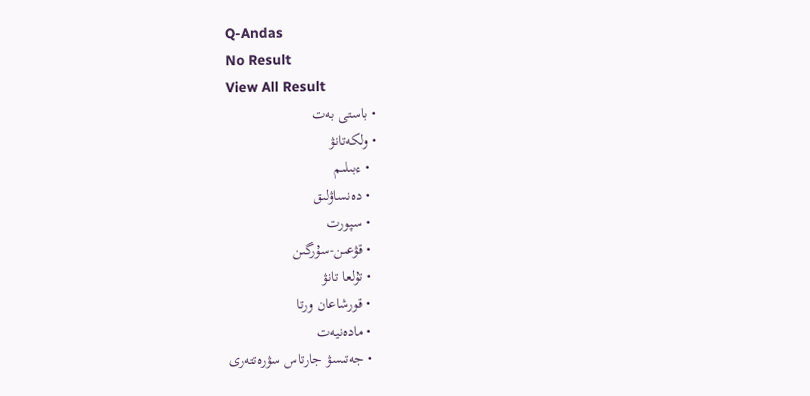Q-Andas
No Result
View All Result
  • باستى بەت
  • ولكەتانۋ
    • ءبىلىم
    • دەنساۋلىق
    • سپورت
    • قۋعىن-سۇرگىن
    • تۇلعا تانۋ
    • قورشاعان ورتا
    • مادەنيەت
    • جەتىسۋ جارتاس سۋرەتتەرى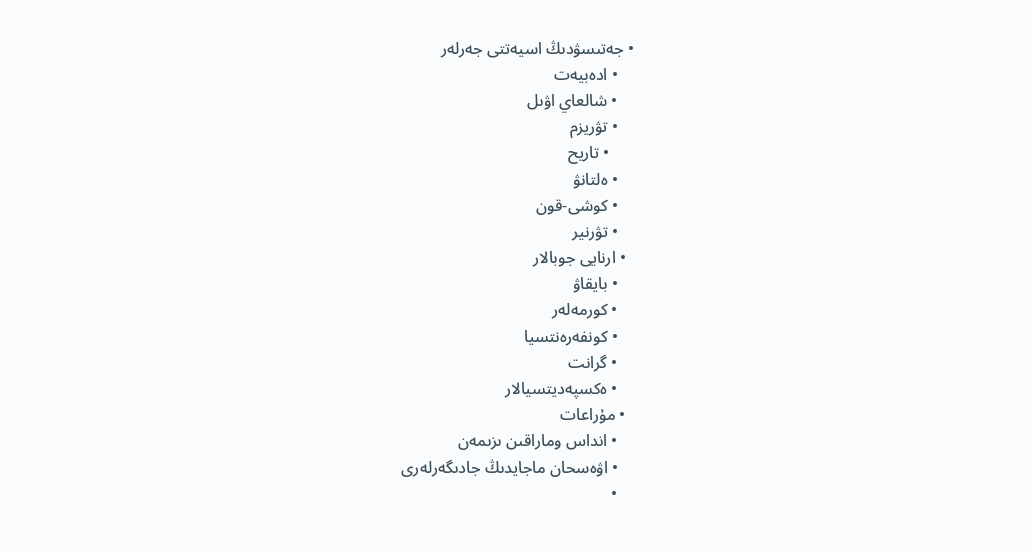• جەتىسۋدىڭ اسيەتتى جەرلەر
    • ادەبيەت
    • شالعاي اۋىل
    • تۋريزم
      • تاريح
    • ەلتانۋ
    • كوشى-قون
    • تۋرنير
  • ارنايى جوبالار
    • بايقاۋ
    • كورمەلەر
    • كونفەرەنتسيا
    • گرانت
    • ەكسپەديتسيالار
  • مۇراعات
    • انداس وماراقىن ىزىمەن
    • اۋەسحان ماجايدىڭ جادىگەرلەرى
    •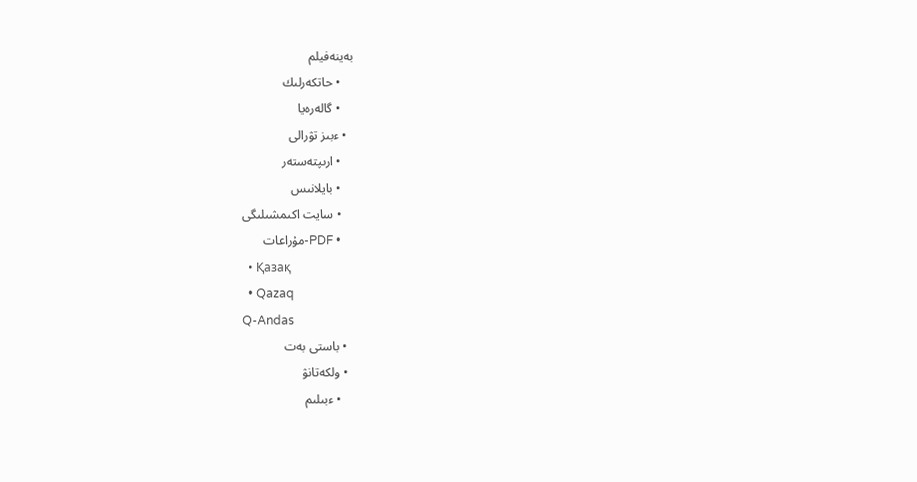بەينەفيلم
    • حاتكەرلىك
    • گالەرەيا
  • ءبىز تۋرالى
    • ارىپتەستەر
    • بايلانىس
    • سايت اكىمشىلىگى
    • PDF-مۇراعات
  • Қазақ
  • Qazaq
Q-Andas
  • باستى بەت
  • ولكەتانۋ
    • ءبىلىم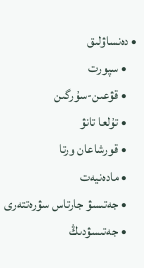• دەنساۋلىق
    • سپورت
    • قۋعىن-سۇرگىن
    • تۇلعا تانۋ
    • قورشاعان ورتا
    • مادەنيەت
    • جەتىسۋ جارتاس سۋرەتتەرى
    • جەتىسۋدىڭ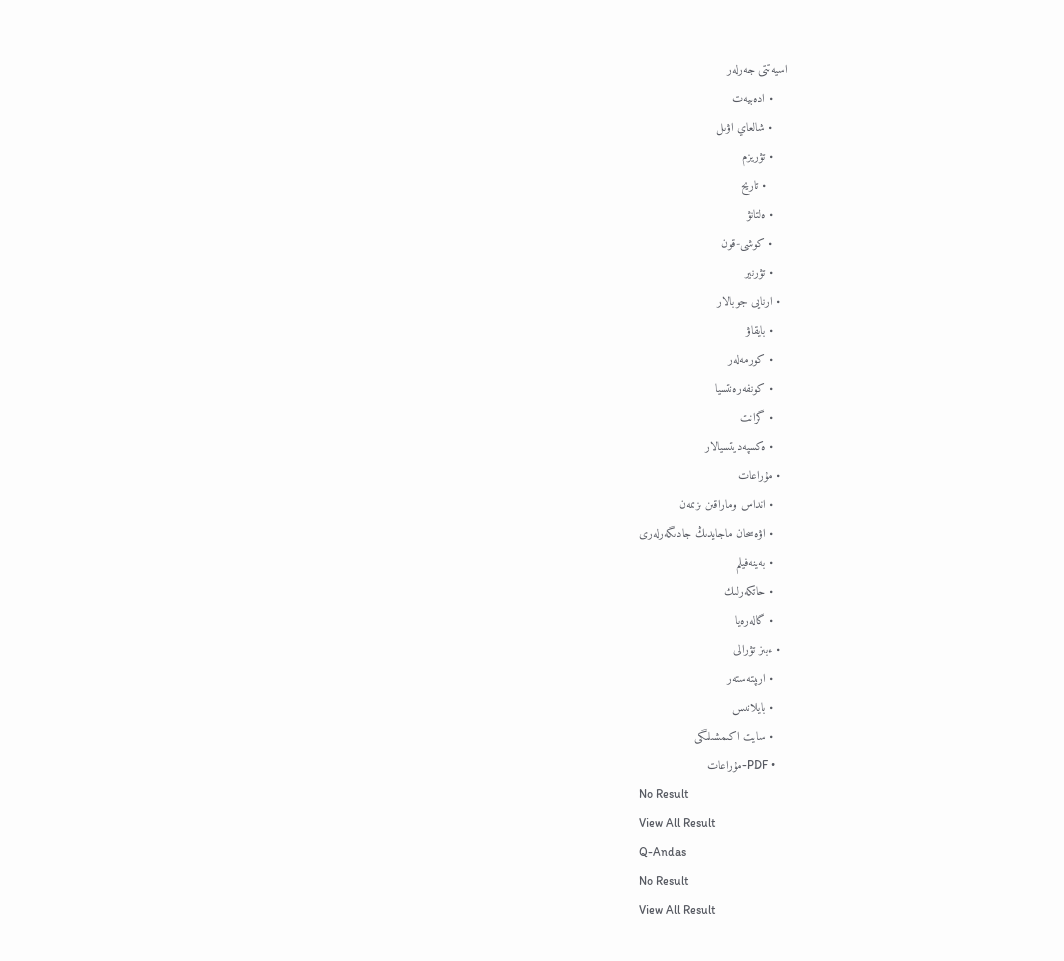اسيەتتى جەرلەر
    • ادەبيەت
    • شالعاي اۋىل
    • تۋريزم
      • تاريح
    • ەلتانۋ
    • كوشى-قون
    • تۋرنير
  • ارنايى جوبالار
    • بايقاۋ
    • كورمەلەر
    • كونفەرەنتسيا
    • گرانت
    • ەكسپەديتسيالار
  • مۇراعات
    • انداس وماراقىن ىزىمەن
    • اۋەسحان ماجايدىڭ جادىگەرلەرى
    • بەينەفيلم
    • حاتكەرلىك
    • گالەرەيا
  • ءبىز تۋرالى
    • ارىپتەستەر
    • بايلانىس
    • سايت اكىمشىلىگى
    • PDF-مۇراعات
No Result
View All Result
Q-Andas
No Result
View All Result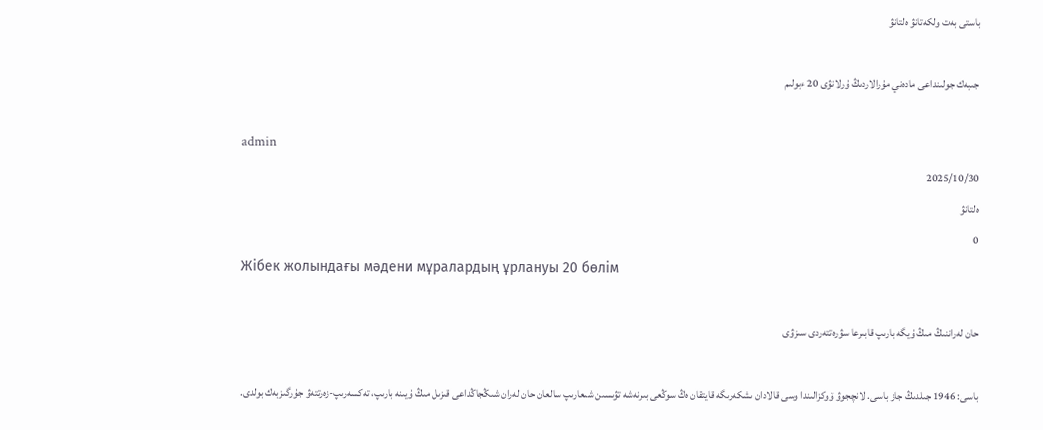باستى بەت ولكەتانۋ ەلتانۋ

جىبەك جولىنداعى مادەني مۇرالاردىڭ ۇرلانۋى 20 ءبولىم

admin
2025/10/30
ەلتانۋ
0
Жібек жолындағы мәдени мұралардың ұрлануы 20 бөлім

حان لەراننىڭ مىڭ ۇيگە بارىپ قابىرعا سۋرەتتەردى سىزۋى

باسى: 1946 جىلدىڭ جاز باسى. لانچجوۋ ۆوكزالىندا وسى قالادان ىشكەرىگە قايتقان ەڭ سوڭعى بىرنەشە تۋىسىن شىعارىپ سالعان حان لەران شىڭجاڭداعى قىزىل مىڭ ۇيىنە بارىپ، تەكسەرىپ-زەرتتەۋ جۇرگىزبەك بولدى.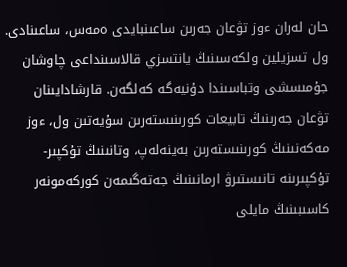حان لەران ءوز تۋعان جەرىن ساعىنبايدى ەمەس، ساعىنادى. ول تسزيلين ولكەسىنىڭ يانتسزي قالاسىنداعى چاوشان جۇمىسشى وتباسىندا دۇنيەگە كەلگەن. قارشادايىنان تۋعان جەرىنىڭ تابيعات كورىنىستەرىن سۇيەتىن ول، ءوز مەكەنىنىڭ كورىنىستەرىن بەينەلەپ، وتانىنىڭ تۇكپىر-تۇكپىرىنە تانىستىرۋ ارمانىنىڭ جەتەگىمەن كوركەمونەر كاسىبىنىڭ مايلى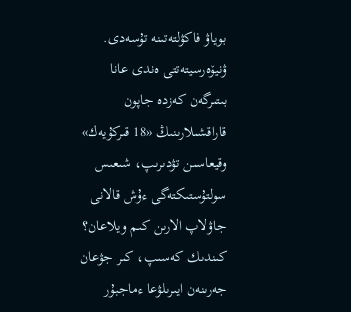بوياۋ فاكۋلتەتىنە تۇسەدى.
ۋنيۆەرسيتەتتى ەندى عانا بىتىرگەن كەزدە جاپون قاراقشىلارىنىڭ «18 قىركۇيەك» وقيعاسىن تۋدىرىپ، شىعىس سولتۇستىكتەگى ءۇش قالانى جاۋلاپ الارىن كىم ويلاعان؟ كىندىك كەسىپ، كىر جۋعان جەرىنەن ايىرىلۋعا ءماجبۇر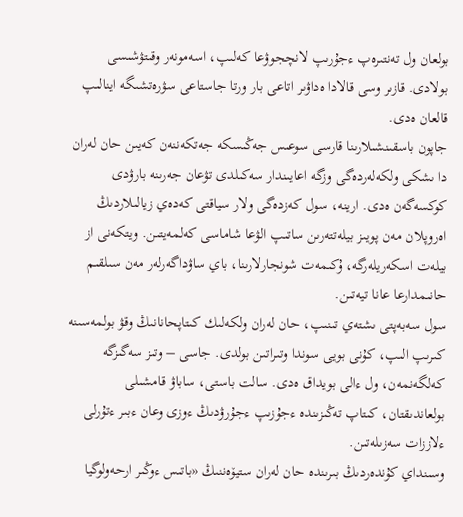بولعان ول تەنتىرەپ ءجۇرىپ لانچجوۋعا كەلىپ، اسەمونەر وقىتۋشىسى بولادى. قازىر وسى قالادا ەداۋىر اتاعى بار ورتا جاستاعى سۋرەتشىگە اينالىپ قالعان ەدى.
جاپون باسقىنشىلارىنا قارسى سوعىس جەڭىسكە جەتكەننەن كەيىن حان لەران دا ىشكى ولكەلەردەگى وزگە اعايىندار سەكىلدى تۋعان جەرىنە بارۋدى كوكسەگەن ەدى. ارينە، سول كەزدەگى ولار سياقتى كەدەي زيالىلاردىڭ اەروپلان مەن پويىز بيلەتتەرىن ساتىپ الۋعا شاماسى كەلمەيتىن. ويتكەنى از بيلەت اسكەريلەرگە، ۇكىمەت شونجارلارىنا، باي ساۋداگەرلەر مەن سىلقىم حانىمدارعا عانا تيەتىن.
سول سەبەپتى ىشتەي تىنىپ، حان لەران ولكەلىك كىتاپحانانىڭ وقۋ بولمەسىنە كىرىپ الىپ، كۇنى بويى سوندا وتىراتىن بولدى. جاسى – وتىز سەگىزگە كەلگەنمەن، ول ءالى بويداق ەدى. سالت باستى، ساباۋ قامشىلى بولعاندىقتان، كىتاپ تەڭىزىندە ءجۇزىپ ءجۇرۋدىڭ ءوزى وعان ءبىر ءتۇرلى ءلاززات سەزىلەتىن.
وسىنداي كۇندەردىڭ بىرىندە حان لەران ستيۆەننىڭ «باتىس ءوڭىر ارحەولوگيا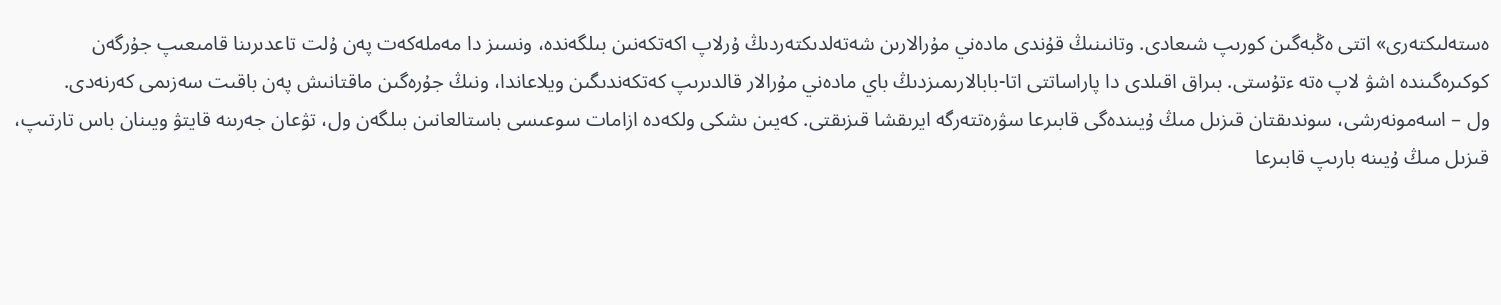ەستەلىكتەرى» اتتى ەڭبەگىن كورىپ شىعادى. وتانىنىڭ قۇندى مادەني مۇرالارىن شەتەلدىكتەردىڭ ۇرلاپ اكەتكەنىن بىلگەندە، ونسىز دا مەملەكەت پەن ۇلت تاعدىرىنا قامىعىپ جۇرگەن كوكىرەگىندە اشۋ لاپ ەتە ءتۇستى. بىراق اقىلدى دا پاراساتتى اتا-بابالارىمىزدىڭ باي مادەني مۇرالار قالدىرىپ كەتكەندىگىن ويلاعاندا، ونىڭ جۇرەگىن ماقتانىش پەن باقىت سەزىمى كەرنەدى.
ول – اسەمونەرشى، سوندىقتان قىزىل مىڭ ۇيىندەگى قابىرعا سۋرەتتەرگە ايرىقشا قىزىقتى. كەيىن ىشكى ولكەدە ازامات سوعىسى باستالعانىن بىلگەن ول، تۋعان جەرىنە قايتۋ ويىنان باس تارتىپ، قىزىل مىڭ ۇيىنە بارىپ قابىرعا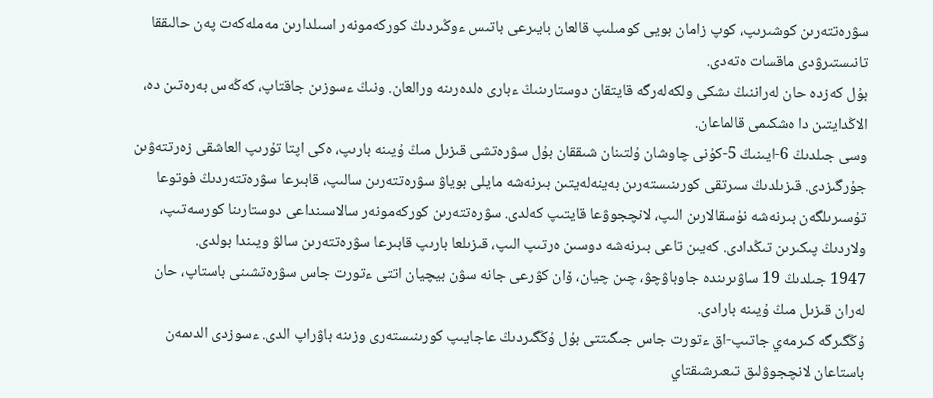سۋرەتتەرىن كوشىرىپ، كوپ زامان بويى كومىلىپ قالعان بايىرعى باتىس ءوڭىردىڭ كوركەمونەر اسىلدارىن مەملەكەت پەن حالىققا تانىستىرۋدى ماقسات ەتەدى.
بۇل كەزدە حان لەراننىڭ ىشكى ولكەلەرگە قايتقان دوستارىنىڭ ءبارى ەلدەرىنە ورالعان. ونىڭ ءسوزىن جاقتاپ، كەڭەس بەرەتىن دە، الاڭدايتىن دا ەشكىمى قالماعان.
وسى جىلدىڭ 6-ايىنىڭ 5-كۇنى چاوشان ۇلتىنان شىققان بۇل سۋرەتشى قىزىل مىڭ ۇيىنە بارىپ، ەكى اپتا تۇرىپ العاشقى زەرتتەۋىن جۇرگىزدى. قىزىلدىڭ سىرتقى كورىنىستەرىن بەينەلەيتىن بىرنەشە مايلى بوياۋ سۋرەتتەرىن سالىپ، قابىرعا سۋرەتتەردىڭ فوتوعا تۇسىرىلگەن بىرنەشە نۇسقالارىن الىپ، لانچجوۋعا قايتىپ كەلدى. سۋرەتتەرىن كوركەمونەر سالاسىنداعى دوستارىنا كورسەتىپ، ولاردىڭ پىكىرىن تىڭدادى. كەيىن تاعى بىرنەشە دوسىن ەرتىپ الىپ، قىزىلعا بارىپ قابىرعا سۋرەتتەرىن سالۋ ويىندا بولدى.
1947 جىلدىڭ 19 ساۋىرىندە جاوباۋچۋ، چىن چيان، ۆان كۋرعى جانە سۋن بيچيان اتتى ءتورت جاس سۋرەتشىنى باستاپ، حان لەران قىزىل مىڭ ۇيىنە بارادى.
ۇڭگىرگە كىرمەي جاتىپ-اق ءتورت جاس جىگىتتى بۇل ۇڭگىردىڭ عاجايىپ كورىنىستەرى وزىنە باۋراپ الدى. ءسوزدى الدىمەن باستاعان لانچجوۋلىق تىعىرشىقتاي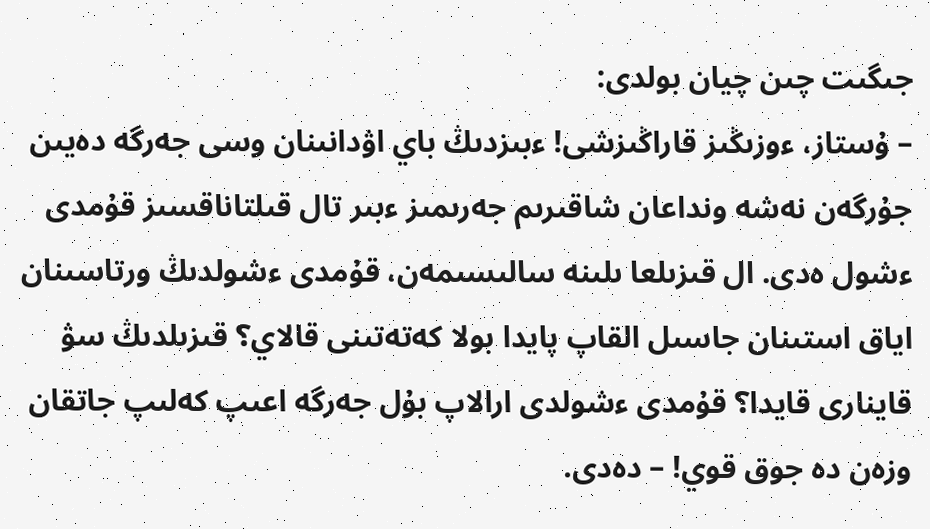جىگىت چىن چيان بولدى:
– ۇستاز، ءوزىڭىز قاراڭىزشى! ءبىزدىڭ باي اۋدانىنان وسى جەرگە دەيىن جۇرگەن نەشە ونداعان شاقىرىم جەرىمىز ءبىر تال قىلتاناقسىز قۇمدى ءشول ەدى. ال قىزىلعا ىلىنە سالىسىمەن، قۇمدى ءشولدىڭ ورتاسىنان اياق استىنان جاسىل القاپ پايدا بولا كەتەتىنى قالاي؟ قىزىلدىڭ سۋ قاينارى قايدا؟ قۇمدى ءشولدى ارالاپ بۇل جەرگە اعىپ كەلىپ جاتقان وزەن دە جوق قوي! – دەدى.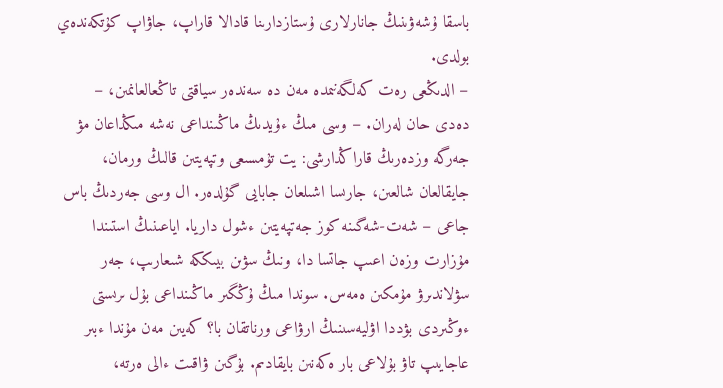باسقا ۇشەۋىنىڭ جانارلارى ۇستازدارىنا قادالا قاراپ، جاۋاپ كۇتكەندەي بولدى.
– الدىڭعى رەت كەلگەنىمدە مەن دە سەندەر سياقتى تاڭعالعانمىن، – دەدى حان لەران. – وسى مىڭ ءۇيدىڭ ماڭىنداعى نەشە مىڭداعان مۋ جەرگە وزدەرىڭ قاراڭدارشى: يت تۇمسىعى وتپەيتىن قالىڭ ورمان، جايقالعان شالعىن، جارىسا اشىلعان جابايى گۇلدەر. ال وسى جەردىڭ باس جاعى – شەت-شەگىنە كوز جەتپەيتىن ءشول داريا. اياعىنىڭ استىندا مۇزارت وزەن اعىپ جاتسا دا، ونىڭ سۋىن بيىككە شىعارىپ، جەر سۋلاندىرۋ مۇمكىن ەمەس. سوندا مىڭ ۇڭگىر ماڭىنداعى بۇل ىرىستى ءوڭىردى بۋددا اۋليەسىنىڭ ارۋاعى ورناتقان با؟ كەيىن مەن مۇندا ءبىر عاجايىپ تاۋ بۇلاعى بار ەكەنىن بايقادىم. بۇگىن ۋاقىت ءالى ەرتە،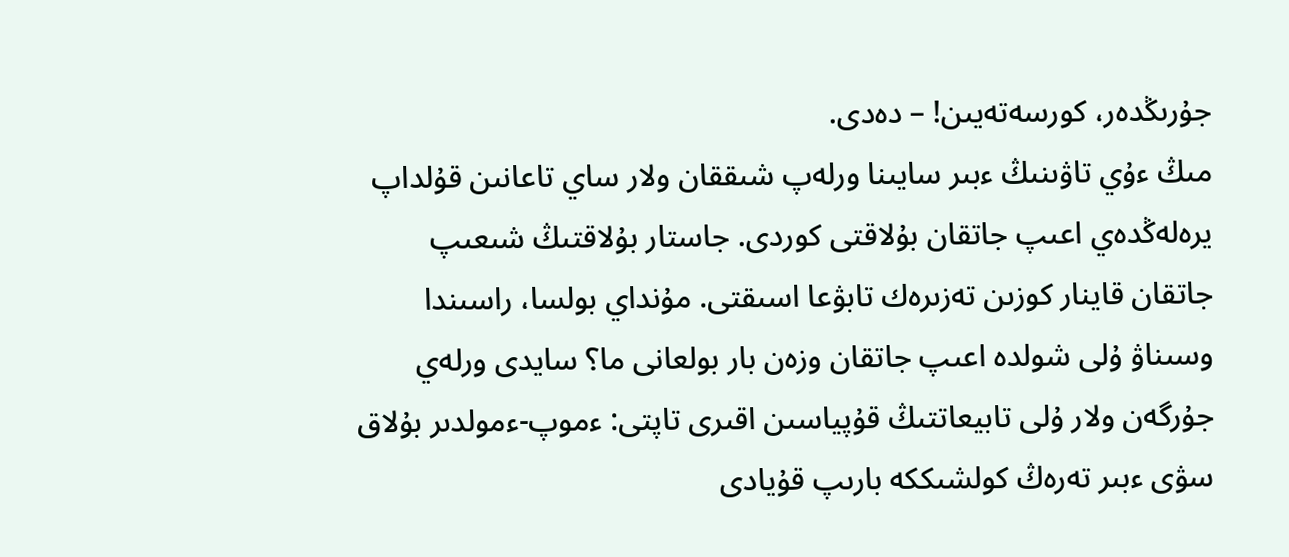جۇرىڭدەر، كورسەتەيىن! – دەدى.
مىڭ ءۇي تاۋىنىڭ ءبىر سايىنا ورلەپ شىققان ولار ساي تاعانىن قۇلداپ يرەلەڭدەي اعىپ جاتقان بۇلاقتى كوردى. جاستار بۇلاقتىڭ شىعىپ جاتقان قاينار كوزىن تەزىرەك تابۋعا اسىقتى. مۇنداي بولسا، راسىندا وسىناۋ ۇلى شولدە اعىپ جاتقان وزەن بار بولعانى ما؟ سايدى ورلەي جۇرگەن ولار ۇلى تابيعاتتىڭ قۇپياسىن اقىرى تاپتى: ءموپ-ءمولدىر بۇلاق سۋى ءبىر تەرەڭ كولشىككە بارىپ قۇيادى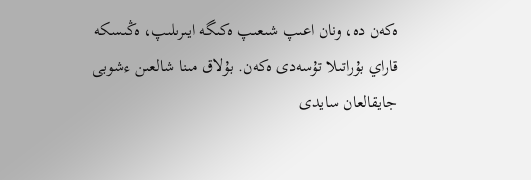ەكەن دە، ونان اعىپ شىعىپ ەكىگە ايىرىلىپ، ەڭىسكە قاراي بۇراتىلا تۇسەدى ەكەن. بۇلاق مىنا شالعىن ءشوبى جايقالعان سايدى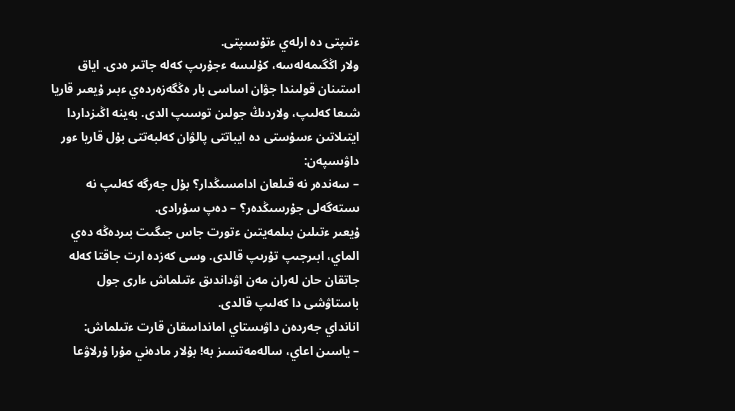ءتىپتى دە ارلەي ءتۇسىپتى.
ولار اڭگىمەلەسە، كۇلىسە ءجۇرىپ كەلە جاتىر ەدى. اياق استىنان قولىندا جۋان اساسى بار ەڭگەزەردەي ءبىر ۇيعىر قاريا شىعا كەلىپ، ولاردىڭ جولىن توسىپ الدى. بەينە اڭىزداردا ايتىلاتىن ءسۇستى دە ايباتتى پالۋان كەلبەتتى بۇل قاريا ءور داۋىسپەن:
– سەندەر نە قىلعان ادامسىڭدار؟ بۇل جەرگە كەلىپ نە ىستەگەلى جۇرسىڭدەر؟ – دەپ سۇرادى.
ۇيعىر ءتىلىن بىلمەيتىن ءتورت جاس جىگىت بىردەڭە دەي الماي، ابىرجىپ تۇرىپ قالدى. وسى كەزدە ارت جاقتا كەلە جاتقان حان لەران مەن اۋداندىق ءتىلماش ءارى جول باستاۋشى دا كەلىپ قالدى.
انانداي جەردەن داۋىستاي امانداسقان قارت ءتىلماش:
– ياسىن اعاي، سالەمەتسىز بە! بۇلار مادەني مۇرا ۇرلاۋعا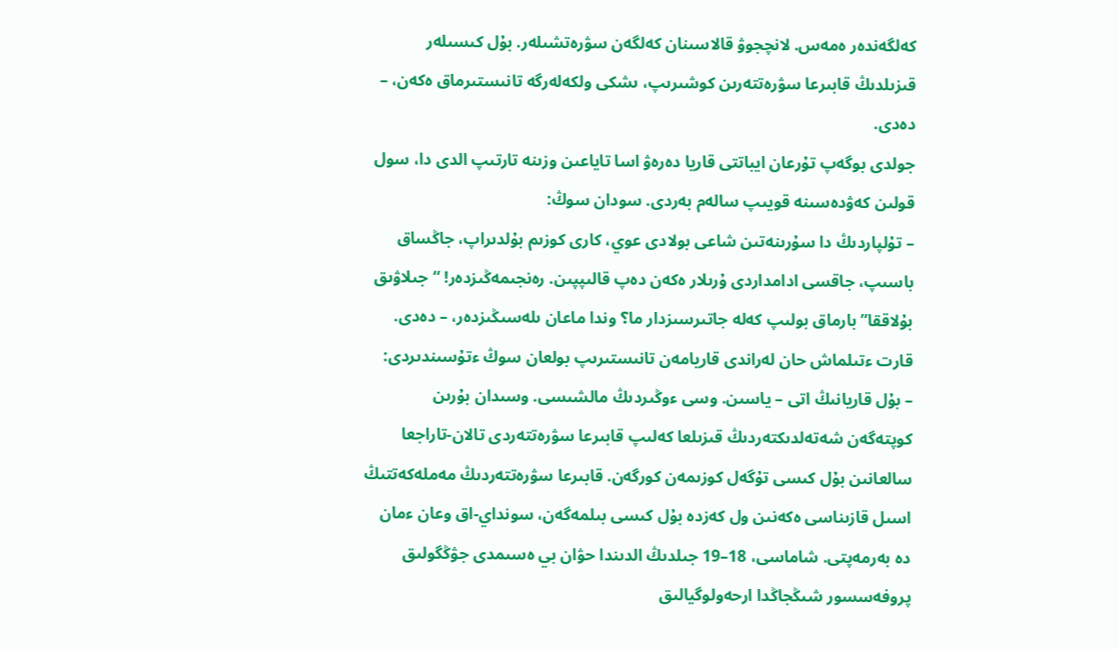كەلگەندەر ەمەس. لانچجوۋ قالاسىنان كەلگەن سۋرەتشىلەر. بۇل كىسىلەر قىزىلدىڭ قابىرعا سۋرەتتەرىن كوشىرىپ، ىشكى ولكەلەرگە تانىستىرماق ەكەن، – دەدى.
جولدى بوگەپ تۇرعان ايباتتى قاريا دەرەۋ اسا تاياعىن وزىنە تارتىپ الدى دا، سول قولىن كەۋدەسىنە قويىپ سالەم بەردى. سودان سوڭ:
– تۇلپاردىڭ دا سۇرىنەتىن شاعى بولادى عوي، كارى كوزىم بۇلدىراپ، جاڭساق باسىپ، جاقسى ادامداردى ۇرىلار ەكەن دەپ قالىپپىن. رەنجىمەڭىزدەر! “جىلاۋىق بۇلاققا” بارماق بولىپ كەلە جاتىرسىزدار ما؟ وندا ماعان ىلەسىڭىزدەر، – دەدى.
قارت ءتىلماش حان لەراندى قاريامەن تانىستىرىپ بولعان سوڭ ءتۇسىندىردى:
– بۇل قاريانىڭ اتى – ياسىن. وسى ءوڭىردىڭ مالشىسى. وسىدان بۇرىن كوپتەگەن شەتەلدىكتەردىڭ قىزىلعا كەلىپ قابىرعا سۋرەتتەردى تالان-تاراجعا سالعانىن بۇل كىسى تۇگەل كوزىمەن كورگەن. قابىرعا سۋرەتتەردىڭ مەملەكەتتىڭ اسىل قازىناسى ەكەنىن ول كەزدە بۇل كىسى بىلمەگەن، سونداي-اق وعان ءمان دە بەرمەپتى. شاماسى، 18–19 جىلدىڭ الدىندا حۋان بي ەسىمدى جۋڭگولىق پروفەسسور شىڭجاڭدا ارحەولوگيالىق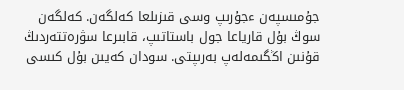جۇمىسپەن ءجۇرىپ وسى قىزىلعا كەلگەن. كەلگەن سوڭ بۇل قارياعا جول باستاتىپ، قابىرعا سۋرەتتەردىڭ قۇنىن اڭگىمەلەپ بەرىپتى. سودان كەيىن بۇل كىسى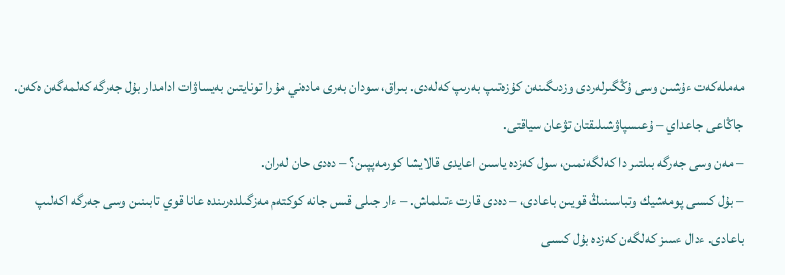مەملەكەت ءۇشىن وسى ۇڭگىرلەردى وزدىگىنەن كۇزەتىپ بەرىپ كەلەدى. بىراق، سودان بەرى مادەني مۇرا تونايتىن بەيساۋات ادامدار بۇل جەرگە كەلمەگەن ەكەن. جاڭاعى جاعداي – ۇعىسپاۋشىلىقتان تۋعان سياقتى.
– مەن وسى جەرگە بىلتىر دا كەلگەنمىن، سول كەزدە ياسىن اعايدى قالايشا كورمەپپىن؟ – دەدى حان لەران.
– بۇل كىسى پومەشيك وتباسىنىڭ قويىن باعادى، – دەدى قارت ءتىلماش. – ءار جىلى قىس جانە كوكتەم مەزگىلدەرىندە عانا قوي تابىنىن وسى جەرگە اكەلىپ باعادى. ءدال ءسىز كەلگەن كەزدە بۇل كىسى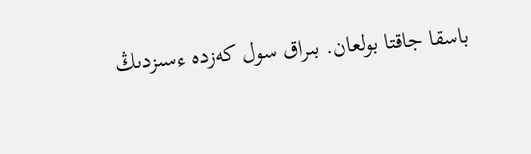باسقا جاقتا بولعان. بىراق سول كەزدە ءسىزدىڭ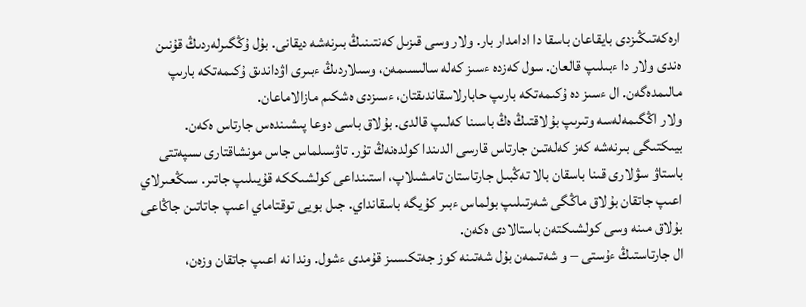ارەكەتىڭىزدى بايقاعان باسقا دا ادامدار بار. ولار وسى قىزىل كەنتىنىڭ بىرنەشە ديقانى. بۇل ۇڭگىرلەردىڭ قۇنىن ەندى ولار دا ءبىلىپ قالعان. سول كەزدە ءسىز كەلە سالىسىمەن، وسىلاردىڭ ءبىرى اۋداندىق ۇكىمەتكە بارىپ مالىمدەگەن. ال ءسىز دە ۇكىمەتكە بارىپ حابارلاسقاندىقتان، ءسىزدى ەشكىم مازالاماعان.
ولار اڭگىمەلەسە وتىرىپ بۇلاقتىڭ ەڭ باسىنا كەلىپ قالدى. بۇلاق باسى دوعا پىشىندەس جارتاس ەكەن. بيىكتىگى بىرنەشە كەز كەلەتىن جارتاس قارسى الدىندا كولدەنەڭ تۇر. تاۋسىلماس جاس مونشاقتارى ىسپەتتى باستاۋ سۋلارى قىنا باسقان بالا تەڭبىل جارتاستان تامشىلاپ، استىنداعى كولشىككە قۇيىلىپ جاتىر. سىڭعىرلاي اعىپ جاتقان بۇلاق ماڭگى شەرتىلىپ بولماس ءبىر كۇيگە باسقانداي. جىل بويى توقتاماي اعىپ جاتاتىن جاڭاعى بۇلاق مىنە وسى كولشىكتەن باستالادى ەكەن.
ال جارتاستىڭ ءۇستى – و شەتىمەن بۇل شەتىنە كوز جەتكىسىز قۇمدى ءشول. وندا نە اعىپ جاتقان وزەن،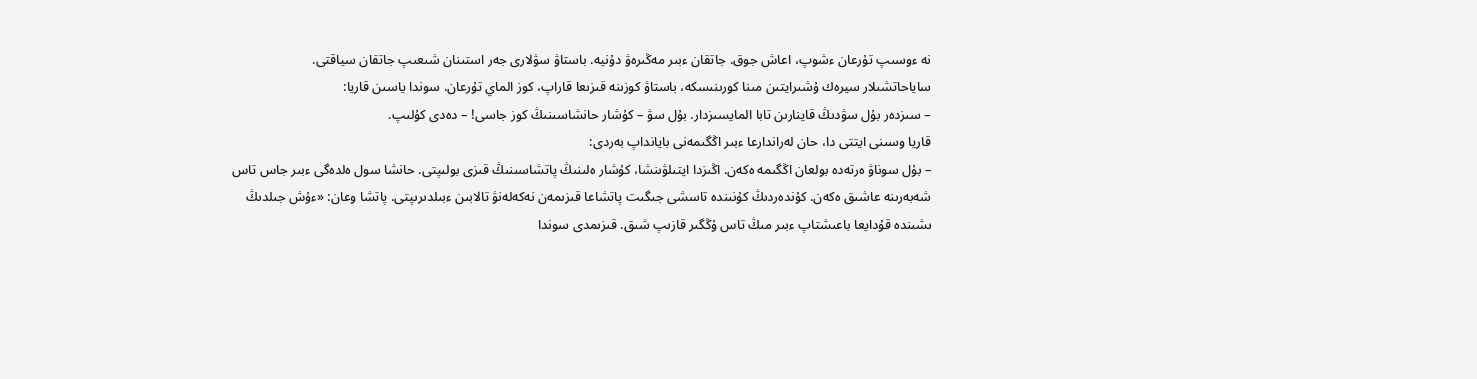نە ءوسىپ تۇرعان ءشوپ، اعاش جوق. جاتقان ءبىر مەڭىرەۋ دۇنيە. باستاۋ سۋلارى جەر استىنان شىعىپ جاتقان سياقتى.
ساياحاتشىلار سيرەك ۇشىرايتىن مىنا كورىنىسكە، باستاۋ كوزىنە قىزىعا قاراپ، كوز الماي تۇرعان. سوندا ياسىن قاريا:
– سىزدەر بۇل سۋدىڭ قاينارىن تابا المايسىزدار. بۇل سۋ – كۇشار حانشاسىنىڭ كوز جاسى! – دەدى كۇلىپ.
قاريا وسىنى ايتتى دا، حان لەراندارعا ءبىر اڭگىمەنى بايانداپ بەردى:
– بۇل سوناۋ ەرتەدە بولعان اڭگىمە ەكەن. اڭىزدا ايتىلۋىنشا، كۇشار ەلىنىڭ پاتشاسىنىڭ قىزى بولىپتى. حانشا سول ەلدەگى ءبىر جاس تاس شەبەرىنە عاشىق ەكەن. كۇندەردىڭ كۇنىندە تاسشى جىگىت پاتشاعا قىزىمەن نەكەلەنۋ تالابىن ءبىلدىرىپتى. پاتشا وعان: «ءۇش جىلدىڭ ىشىندە قۇدايعا باعىشتاپ ءبىر مىڭ تاس ۇڭگىر قازىپ شىق. قىزىمدى سوندا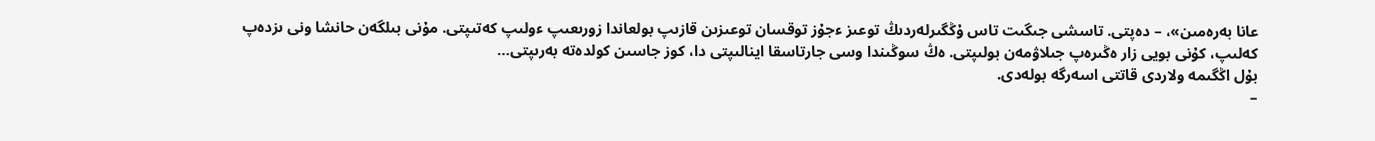عانا بەرەمىن»، – دەپتى. تاسشى جىگىت تاس ۇڭگىرلەردىڭ توعىز ءجۇز توقسان توعىزىن قازىپ بولعاندا زورىعىپ ءولىپ كەتىپتى. مۇنى بىلگەن حانشا ونى ىزدەپ كەلىپ، كۇنى بويى زار ەڭىرەپ جىلاۋمەن بولىپتى. ەڭ سوڭىندا وسى جارتاسقا اينالىپتى دا، كوز جاسىن كولدەتە بەرىپتى…
بۇل اڭگىمە ولاردى قاتتى اسەرگە بولەدى.
–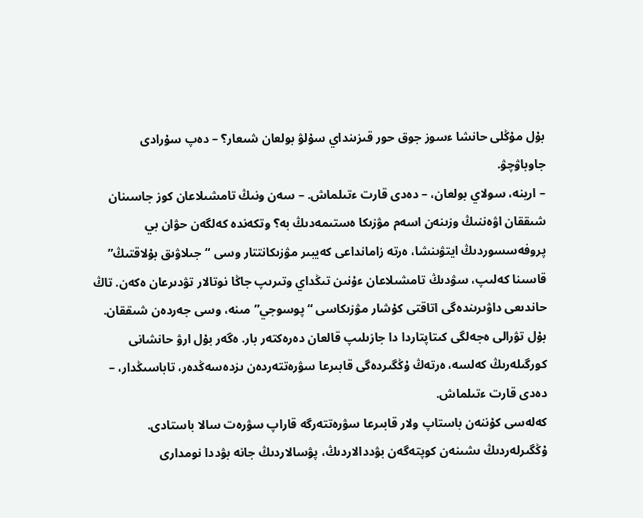بۇل مۇڭلى حانشا ءسوز جوق حور قىزىنداي سۇلۋ بولعان شىعار؟ – دەپ سۇرادى جاوباۋچۋ.
– ارينە، سولاي بولعان، – دەدى قارت ءتىلماش. – سەن ونىڭ تامشىلاعان كوز جاسىنان شىققان اۋەننىڭ وزىنەن اسەم مۋزىكا ەستىمەدىڭ بە؟ وتكەندە كەلگەن حۋان بي پروفەسسوردىڭ ايتۋىنشا، ەرتە زامانداعى كەيبىر مۋزىكانتتار وسى “جىلاۋىق بۇلاقتىڭ” قاسىنا كەلىپ، سۋدىڭ تامشىلاعان ءۇنىن تىڭداي وتىرىپ جاڭا نوتالار تۋدىرعان ەكەن. تاڭ حاندىعى داۋىرىندەگى اتاقتى كۇشار مۋزىكاسى “پوسوجي” مىنە، وسى جەردەن شىققان. بۇل تۋرالى ەجەلگى كىتاپتاردا دا جازىلىپ قالعان دەرەكتەر بار. ەگەر بۇل ارۋ حانشانى كورگىلەرىڭ كەلسە، ەرتەڭ ۇڭگىردەگى قابىرعا سۋرەتتەردەن ىزدەسەڭدەر، تاباسىڭدار، – دەدى قارت ءتىلماش.
كەلەسى كۇننەن باستاپ ولار قابىرعا سۋرەتتەرگە قاراپ سۋرەت سالا باستادى. ۇڭگىرلەردىڭ ىشىنەن كوپتەگەن بۋددالاردىڭ، پۋسالاردىڭ جانە بۋددا نومدارى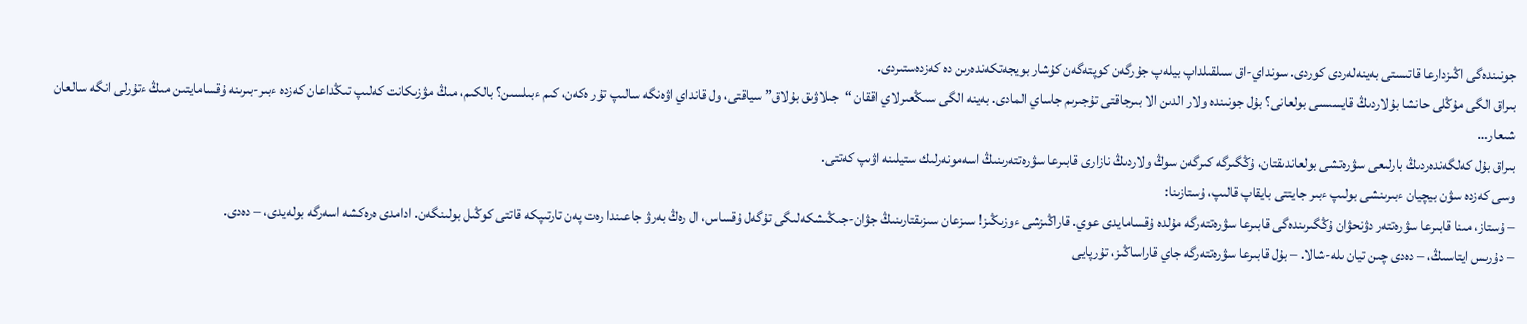جونىندەگى اڭىزدارعا قاتىستى بەينەلەردى كوردى. سونداي-اق سىلقىلداپ بيلەپ جۇرگەن كوپتەگەن كۇشار بويجەتكەندەرىن دە كەزدەستىردى.
بىراق الگى مۇڭلى حانشا بۇلاردىڭ قايسىسى بولعانى؟ بۇل جونىندە ولار الدىن الا بىرجاقتى تۇجىرىم جاساي المادى. بەينە الگى سىڭعىرلاي اققان “جىلاۋىق بۇلاق” سياقتى، ول قانداي اۋەنگە سالىپ تۇر ەكەن، كىم ءبىلسىن؟ بالكىم، مىڭ مۋزىكانت كەلىپ تىڭداعان كەزدە ءبىر-بىرىنە ۇقسامايتىن مىڭ ءتۇرلى انگە سالعان شىعار…
بىراق بۇل كەلگەندەردىڭ بارلىعى سۋرەتشى بولعاندىقتان، ۇڭگىرگە كىرگەن سوڭ ولاردىڭ نازارى قابىرعا سۋرەتتەرىنىڭ اسەمونەرلىك ستيلىنە اۋىپ كەتتى.
وسى كەزدە سۋن بيچيان ءبىرىنشى بولىپ ءبىر جايتتى بايقاپ قالىپ، ۇستازىنا:
– ۇستاز، مىنا قابىرعا سۋرەتتەر دۋنحۋان ۇڭگىرىندەگى قابىرعا سۋرەتتەرگە مۇلدە ۇقسامايدى عوي. قاراڭىزشى ءوزىڭىز! سىزعان سىزىقتارىنىڭ جۋان-جىڭىشكەلىگى تۇگەل ۇقساس، ال رەڭ بەرۋ جاعىندا رەت پەن تارتىپكە قاتتى كوڭىل بولىنگەن. ادامدى ەرەكشە اسەرگە بولەيدى، – دەدى.
– دۇرىس ايتاسىڭ، – دەدى چىن تيان ىلە-شالا. – بۇل قابىرعا سۋرەتتەرگە جاي قاراساڭىز، تۇرپايى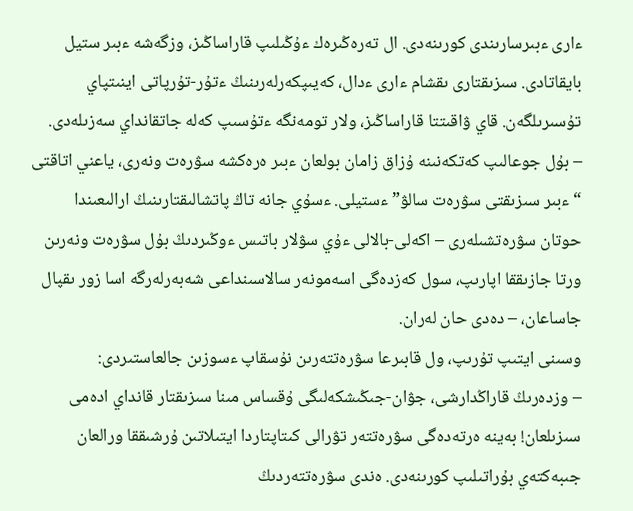ءارى ءبىرسارىندى كورىنەدى. ال تەرەڭىرەك ءۇڭىلىپ قاراساڭىز، وزگەشە ءبىر ستيل بايقاتادى. سىزىقتارى ىقشام ءارى ءدال، كەيىپكەرلەرىنىڭ ءتۇر-تۇرپاتى اينىتپاي تۇسىرىلگەن. قاي ۋاقىتتا قاراساڭىز، ولار تومەنگە ءتۇسىپ كەلە جاتقانداي سەزىلەدى.
– بۇل جوعالىپ كەتكەنىنە ۇزاق زامان بولعان ءبىر ەرەكشە سۋرەت ونەرى، ياعني اتاقتى “ءبىر سىزىقتى سۋرەت سالۋ” ءستيلى. ءسۇي جانە تاڭ پاتشالىقتارىنىڭ ارالىعىندا حوتان سۋرەتشىلەرى – اكەلى-بالالى ءۇي سۋلار باتىس ءوڭىردىڭ بۇل سۋرەت ونەرىن ورتا جازىققا اپارىپ، سول كەزدەگى اسەمونەر سالاسىنداعى شەبەرلەرگە اسا زور ىقپال جاساعان، – دەدى حان لەران.
وسىنى ايتىپ تۇرىپ، ول قابىرعا سۋرەتتەرىن نۇسقاپ ءسوزىن جالعاستىردى:
– وزدەرىڭ قاراڭدارشى، جۋان-جىڭىشكەلىگى ۇقساس مىنا سىزىقتار قانداي ادەمى سىزىلعان! بەينە ەرتەدەگى سۋرەتتەر تۋرالى كىتاپتاردا ايتىلاتىن ۇرشىققا ورالعان جىبەكتەي بۇراتىلىپ كورىنەدى. ەندى سۋرەتتەردىڭ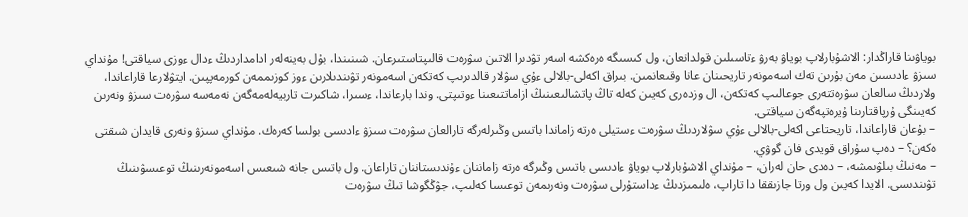بوياۋىنا قاراڭدار: الاشۇبارلاپ بوياۋ بەرۋ ءتاسىلىن قولدانعان، ول كىسىگە ەرەكشە اسەر تۋدىرا الاتىن سۋرەت قالىپتاستىرعان. شىنىندا، بۇل بەينەلەر ادامداردىڭ ءدال ءوزى سياقتى! مۇنداي سىزۋ ءادىسىن مەن بۇرىن تەك اسەمونەر تاريحىنان عانا وقىعانمىن. بىراق اكەلى-بالالى ءۇي سۋلار قالدىرىپ كەتكەن اسەمونەر تۋىندىلارىن ءوز كوزىممەن كورمەپپىن. ايتۋلارعا قاراعاندا، ولاردىڭ سالعان سۋرەتتەرى جوعالىپ كەتكەن، ال وزدەرى كەيىن كەلە تاڭ پاتشالىعىنىڭ ازاماتتىعىنا ءوتىپتى. وندا بارعاندا، ءسىرا، شاكىرت تاربيەلەمەگەن نەمەسە سۋرەت سىزۋ ونەرىن كەيىنگى ۇرپاقتارىنا ۇيرەتپەگەن سياقتى.
– بۇعان قاراعاندا، تاريحتاعى اكەلى-بالالى ءۇي سۋلاردىڭ سۋرەت ءستيلى ەرتە زاماندا باتىس وڭىرلەرگە تارالعان سۋرەت سىزۋ ءادىسى بولسا كەرەك. مۇنداي سىزۋ ونەرى قايدان شىقتى ەكەن؟ – دەپ سۇراق قويدى فان گوۋي.
– مەنىڭ بىلۋىمشە، – دەدى حان لەران، – مۇنداي الاشۇبارلاپ بوياۋ ءادىسى باتىس وڭىرگە ەرتە زاماننان ءۇندىستاننان تاراعان. ول باتىس جانە شىعىس اسەمونەرىنىڭ توعىسۋىنىڭ تۋىندىسى. الايدا كەيىن ول ورتا جازىققا دا تاراپ، ەلىمىزدىڭ ءداستۇرلى سۋرەت ونەرىمەن توعىسا كەلىپ، جۋڭگوشا تىڭ سۋرەت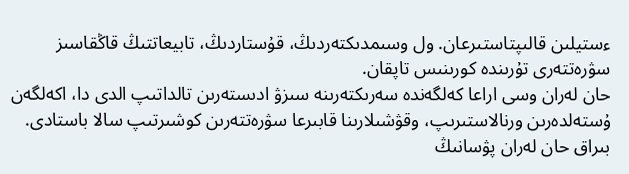ءستيلىن قالىپتاستىرعان. ول وسىمدىكتەردىڭ، قۇستاردىڭ، تابيعاتتىڭ قاڭقاسىز سۋرەتتەرى تۇرىندە كورىنىس تاپقان.
حان لەران وسى اراعا كەلگەندە سەرىكتەرىنە سىزۋ ادىستەرىن تالداتىپ الدى دا، اكەلگەن ۇستەلدەرىن ورنالاستىرىپ، وقۋشىلارىنا قابىرعا سۋرەتتەرىن كوشىرتىپ سالا باستادى.
بىراق حان لەران پۋسانىڭ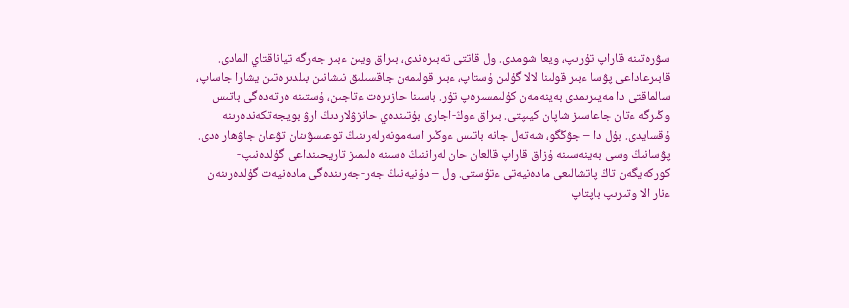سۋرەتىنە قاراپ تۇرىپ، ويعا شومدى. ول قاتتى تەبىرەندى، بىراق ويىن ءبىر جەرگە تياناقتاي المادى.
قابىرعاداعى پۋسا ءبىر قولىنا لالا گۇلىن ۇستاپ، ءبىر قولىمەن جاقسىلىق نىشانىن بىلدىرەتىن يشارا جاساپ، سالماقتى دا مەيىرىمدى بەينەمەن كۇلىمسىرەپ تۇر. باسىنا حازىرەت ءتاجىن، ۇستىنە ەرتەدەگى باتىس وڭىرگە ءتان جاعاسىز شاپان كيىپتى. بىراق ءوڭ-اجارى بۇتىندەي حانزۋلاردىڭ ارۋ بويجەتكەندەرىنە ۇقسايدى. بۇل دا – جۋڭگو، شەتەل جانە باتىس ءوڭىر اسەمونەرلەرىنىڭ توعىسۋىنان تۋعان جاۋھار ەدى.
پۋسانىڭ وسى بەينەسىنە ۇزاق قاراپ قالعان حان لەراننىڭ ەسىنە ەلىمىز تاريحىنداعى گۇلدەنىپ-كوركەيگەن تاڭ پاتشالىعى مادەنيەتى ءتۇستى. ول – دۇنيەنىڭ جەر-جەرىندەگى مادەنيەت گۇلدەرىنەن ءنار الا وتىرىپ باپتاپ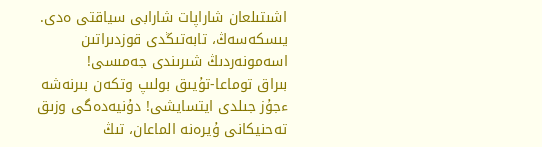اشىتىلعان شاراپات شارابى سياقتى ەدى. يىسكەسەڭ، تابەتىڭدى قوزدىراتىن اسەمونەردىڭ شىرىندى جەمىسى!
بىراق توماعا-تۇيىق بولىپ وتكەن بىرنەشە ءجۇز جىلدى ايتسايشى! دۇنيەدەگى وزىق تەحنيكانى ۇيرەنە الماعان، تىڭ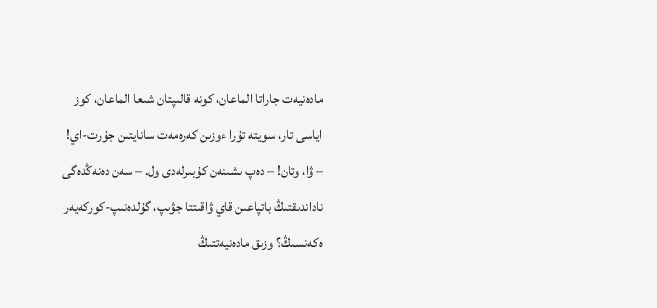مادەنيەت جاراتا الماعان، كونە قالىپتان شىعا الماعان، كوز اياسى تار، سويتە تۇرا ءوزىن كەرەمەت سانايتىن جۇرت-اي!
– ۋا، وتان! – دەپ ىشىنەن كۇبىرلەدى ول. – سەن دەنەڭدەگى ناداندىقتىڭ باتپاعىن قاي ۋاقىتتا جۋىپ، گۇلدەنىپ-كوركەيەر ەكەنسىڭ؟ وزىق مادەنيەتتىڭ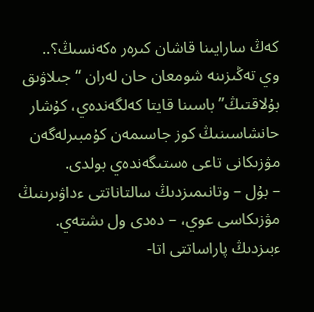كەڭ سارايىنا قاشان كىرەر ەكەنسىڭ؟..
وي تەڭىزىنە شومعان حان لەران “جىلاۋىق بۇلاقتىڭ” باسىنا قايتا كەلگەندەي، كۇشار حانشاسىنىڭ كوز جاسىمەن كۇمبىرلەگەن مۋزىكانى تاعى ەستىگەندەي بولدى.
– بۇل – وتانىمىزدىڭ سالتاناتتى ءداۋىرىنىڭ مۋزىكاسى عوي، – دەدى ول ىشتەي.
ءبىزدىڭ پاراساتتى اتا-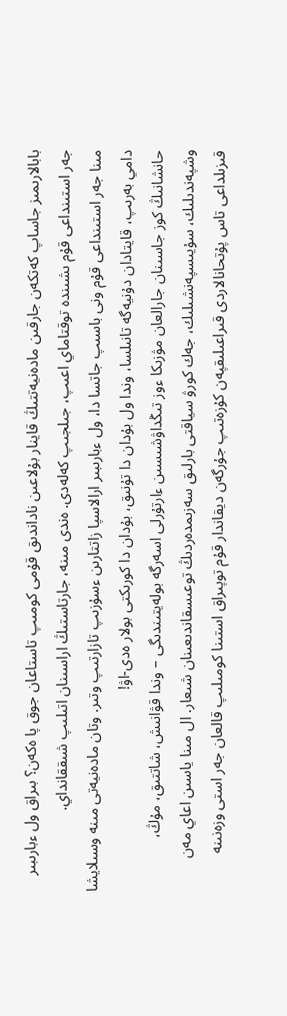بابالارىمىز جاساپ كەتكەن جارقىن مادەنيەتتىڭ قاينار بۇلاعىن ناداندىق قۇمى كومىپ تاستاعان جوق پا ەكەن؟ بىراق ول ءبارىبىر جەر استىنداعى قۇم ىشىندە توقتاماي اعىپ، جىلجىپ كەلەدى. ەندى مىنە، جارتاستىڭ اراسىنان اتىلىپ شىققانداي.
مىنا جەر استىنداعى قۇم ونى باسىپ جاتسا دا، ول ءبارىبىر ارالاسپا زاتتارىن ءسۇزىپ تازارتىپ وتىر. وتان مادەنيەتى مىنە وسىلايشا دامي بەرىپ، قايتادان دۇنيەگە تانىلسا، وندا ول بۇدان دا تۇنىق، بۇدان دا كورىكتى بولار ەدى-اۋ!
حانشانىڭ كوز جاسىنان جارالعان مۋزىكا ءوز تىڭداۋشىسىن ءارتۇرلى اسەرگە بولەيتىندىگى – وندا قۋانىش، شاتتىق، مۇڭ، وشپەندىلىك، سۇيىسپەنشىلىك، جەك كورۋ سياقتى بارلىق سەزىمدەردىڭ توعىسقاندىعىنان شىعار. ال مىنا ياسىن اعاي مەن قىزىلداعى تاس پۇتحانالاردى قىراعىلىقپەن كۇزەتىپ جۇرگەن ديقاندار قۇم توپىراق استىنا كومىلىپ قالعان جەر استى وزەنىنە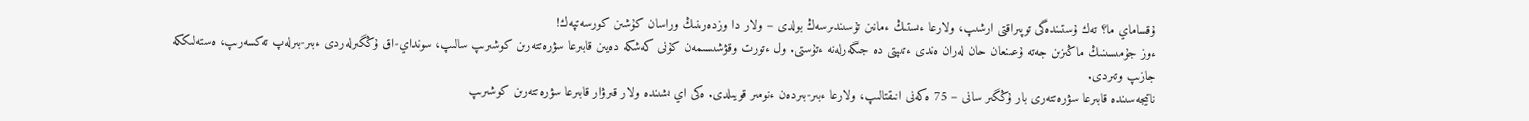ۇقساماي ما؟ تەك ۇستىندەگى توپىراقتى ارشىپ، ولارعا ءىستىڭ ءمانىن تۇسىندىرسەڭ بولدى – ولار دا وزدەرىنىڭ وراسان كۇشىن كورسەتپەك!
ءوز جۇمىسىنىڭ ماڭىزىن جەتە ۇعىنعان حان لەران ەندى ءتىپتى دە جىگەرلەنە ءتۇستى. ول ءتورت وقۋشىسىمەن كۇنى كەشكە دەيىن قابىرعا سۋرەتتەرىن كوشىرىپ سالىپ، سونداي-اق ۇڭگىرلەردى ءبىر-بىرلەپ تەكسەرىپ، ەستەلىككە جازىپ وتىردى.
ناتيجەسىندە قابىرعا سۋرەتتەرى بار ۇڭگىر سانى – 75 ەكەنى انىقتالىپ، ولارعا ءبىر-بىردەن ءنومىر قويىلدى. ەكى اي ىشىندە ولار قىرۋار قابىرعا سۋرەتتەرىن كوشىرىپ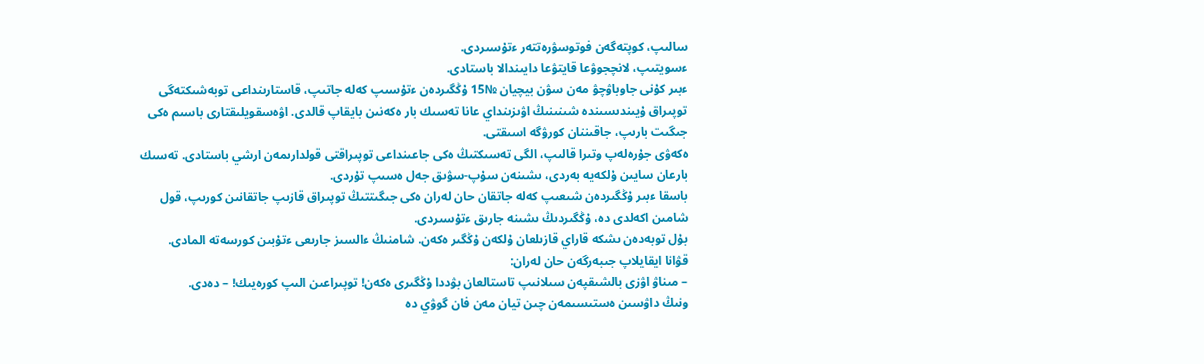سالىپ، كوپتەگەن فوتوسۋرەتتەر ءتۇسىردى.
ءسويتىپ، لانچجوۋعا قايتۋعا دايىندالا باستادى.
ءبىر كۇنى جاوباۋچۋ مەن سۋن بيچيان №15 ۇڭگىردەن ءتۇسىپ كەلە جاتىپ، قاستارىنداعى توبەشىكتەگى توپىراق ۇيىندىسىندە شىنىنىڭ اۋىزىنداي عانا تەسىك بار ەكەنىن بايقاپ قالدى. اۋەسقويلىقتارى باسىم ەكى جىگىت بارىپ، جاقىننان كورۋگە اسىقتى.
ەكەۋى جۇرەلەپ وتىرا قالىپ، الگى تەسىكتىڭ ەكى جاعىنداعى توپىراقتى قولدارىمەن ارشي باستادى. تەسىك بارعان سايىن ۇلكەيە بەردى، ىشىنەن سۇپ-سۋىق جەل ەسىپ تۇردى.
باسقا ءبىر ۇڭگىردەن شىعىپ كەلە جاتقان حان لەران ەكى جىگىتتىڭ توپىراق قازىپ جاتقانىن كورىپ، قول شامىن اكەلدى دە، ۇڭگىردىڭ ىشىنە جارىق ءتۇسىردى.
بۇل توبەدەن ىشكە قاراي قازىلعان ۇلكەن ۇڭگىر ەكەن. شامنىڭ ءالسىز جارىعى ءتۇبىن كورسەتە المادى.
قۋانا ايقايلاپ جىبەرگەن حان لەران:
– مىناۋ اۋزى بالشىقپەن سىلانىپ تاستالعان بۋددا ۇڭگىرى ەكەن! توپىراعىن الىپ كورەيىك! – دەدى.
ونىڭ داۋسىن ەستىسىمەن چىن تيان مەن فان گوۋي دە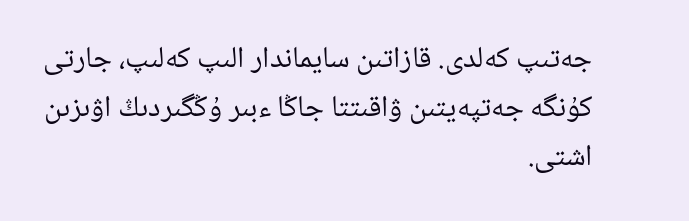جەتىپ كەلدى. قازاتىن سايماندار الىپ كەلىپ، جارتى كۇنگە جەتپەيتىن ۋاقىتتا جاڭا ءبىر ۇڭگىردىڭ اۋىزىن اشتى.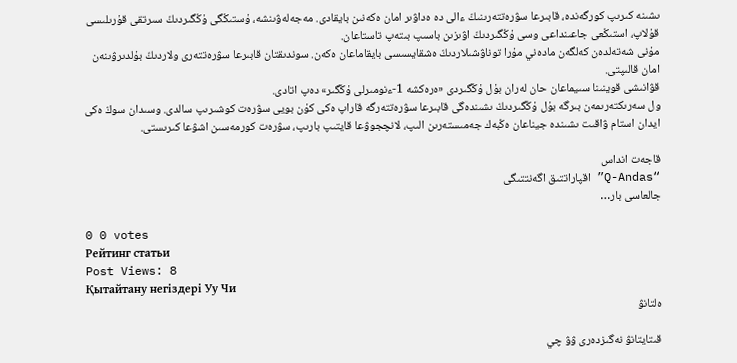ىشىنە كىرىپ كورگەندە، قابىرعا سۋرەتتەرىنىڭ ءالى دە ەداۋىر امان ەكەنىن بايقادى. مەجەلەۋىنشە، ۇستىڭگى ۇڭگىردىڭ سىرتقى قۇرىلىسى قۇلاپ، استىڭعى جاعىنداعى وسى ۇڭگىردىڭ اۋىزىن باسىپ بىتەپ تاستاعان.
مۇنى شەتەلدەن كەلگەن مادەني مۇرا توناۋشىلاردىڭ ەشقايسىسى بايقاماعان ەكەن. سوندىقتان قابىرعا سۋرەتتەرى ولاردىڭ بۇلدىرۋىنەن امان قالىپتى.
قۋانىشى قوينىنا سىيماعان حان لەران بۇل ۇڭگىردى «ەرەكشە 1-ءنومىرلى ۇڭگىر» دەپ اتادى.
ول سەرىكتەرىمەن بىرگە بۇل ۇڭگىردىڭ ىشىندەگى قابىرعا سۋرەتتەرگە قاراپ ەكى كۇن بويى سۋرەت كوشىرىپ سالدى. وسىدان سوڭ ەكى ايدان استام ۋاقىت ىشىندە جيناعان ەڭبەك جەمىستەرىن الىپ، لانچجوۋعا قايتىپ بارىپ، سۋرەت كورمەسىن اشۋعا كىرىستى.

قاجەت انداس
“Q-Andas” اقپاراتتىق اگەنتتىگى
جالعاسى بار…

0 0 votes
Рейтинг статьи
Post Views: 8
Қытайтану негіздері Уу Чи
ەلتانۋ

قىتايتانۋ نەگىزدەرى ۋۋ چي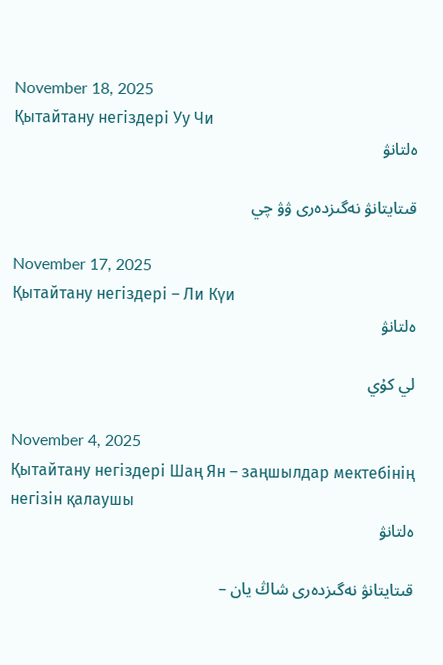November 18, 2025
Қытайтану негіздері Уу Чи
ەلتانۋ

قىتايتانۋ نەگىزدەرى ۋۋ چي

November 17, 2025
Қытайтану негіздері – Ли Күи
ەلتانۋ

لي كۇي

November 4, 2025
Қытайтану негіздері Шаң Ян – заңшылдар мектебінің негізін қалаушы
ەلتانۋ

قىتايتانۋ نەگىزدەرى شاڭ يان –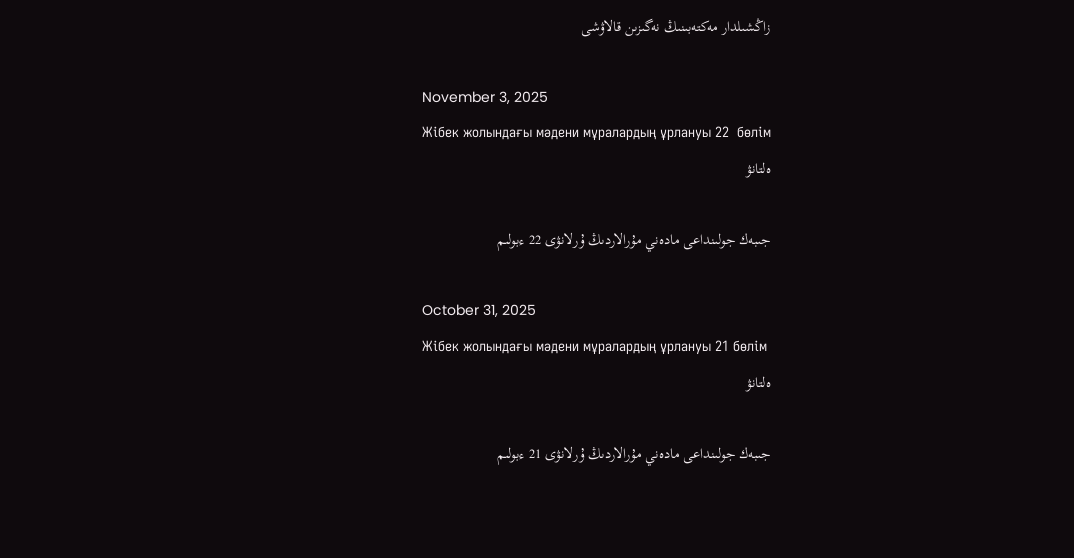زاڭشىلدار مەكتەبىنىڭ نەگىزىن قالاۋشى

November 3, 2025
Жібек жолындағы мәдени мұралардың ұрлануы 22  бөлім
ەلتانۋ

جىبەك جولىنداعى مادەني مۇرالاردىڭ ۇرلانۋى 22 ءبولىم

October 31, 2025
Жібек жолындағы мәдени мұралардың ұрлануы 21 бөлім
ەلتانۋ

جىبەك جولىنداعى مادەني مۇرالاردىڭ ۇرلانۋى 21 ءبولىم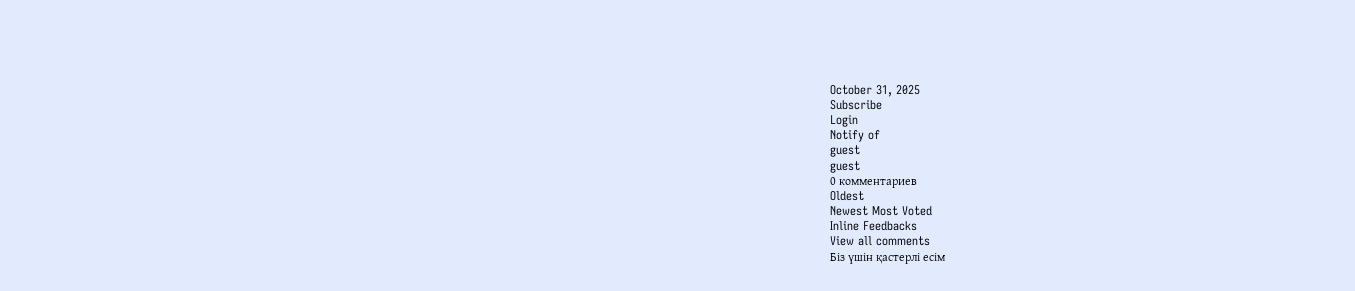October 31, 2025
Subscribe
Login
Notify of
guest
guest
0 комментариев
Oldest
Newest Most Voted
Inline Feedbacks
View all comments
Біз үшін қастерлі есім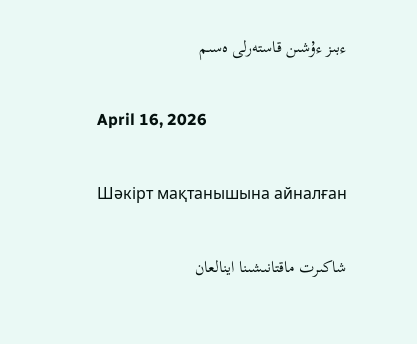ءبىز ءۇشىن قاستەرلى ەسىم

April 16, 2026

Шәкірт мақтанышына айналған

شاكىرت ماقتانىشىنا اينالعان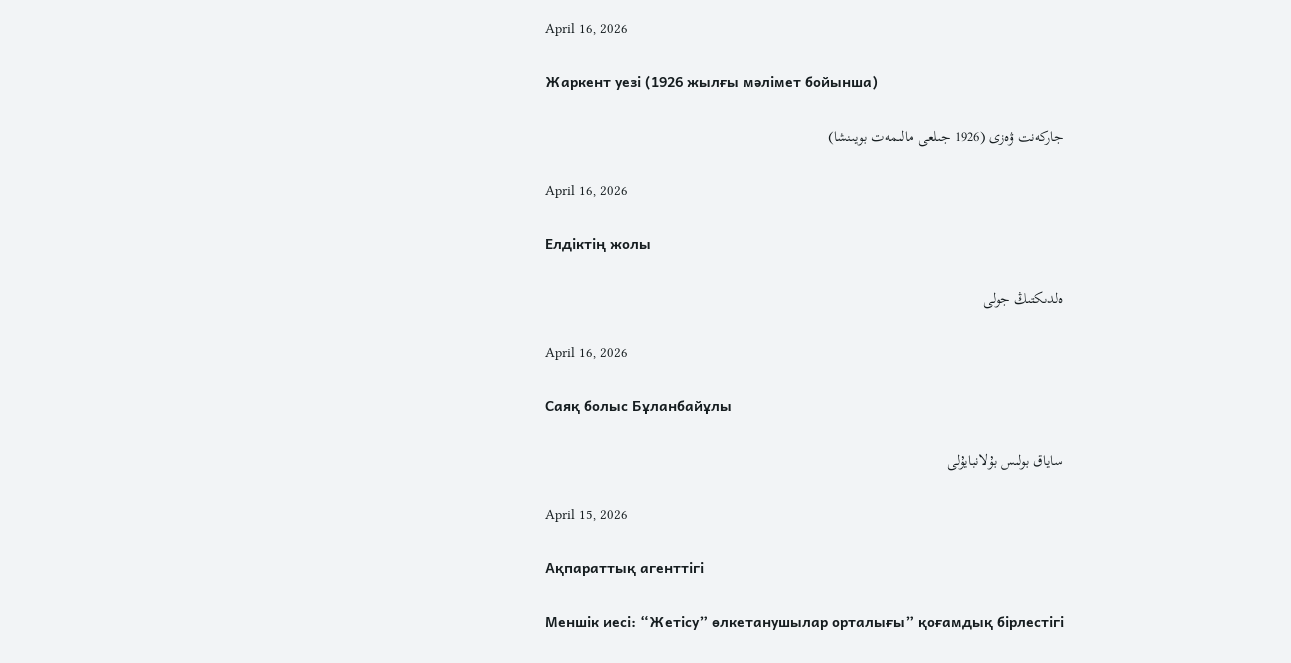April 16, 2026

Жаркент уезі (1926 жылғы мәлімет бойынша)

جاركەنت ۋەزى (1926 جىلعى مالىمەت بويىنشا)

April 16, 2026

Елдіктің жолы

ەلدىكتىڭ جولى

April 16, 2026

Саяқ болыс Бұланбайұлы

ساياق بولىس بۇلانبايۇلى

April 15, 2026

Ақпараттық агенттігі

Меншік иесі: “Жетісу” өлкетанушылар орталығы” қоғамдық бірлестігі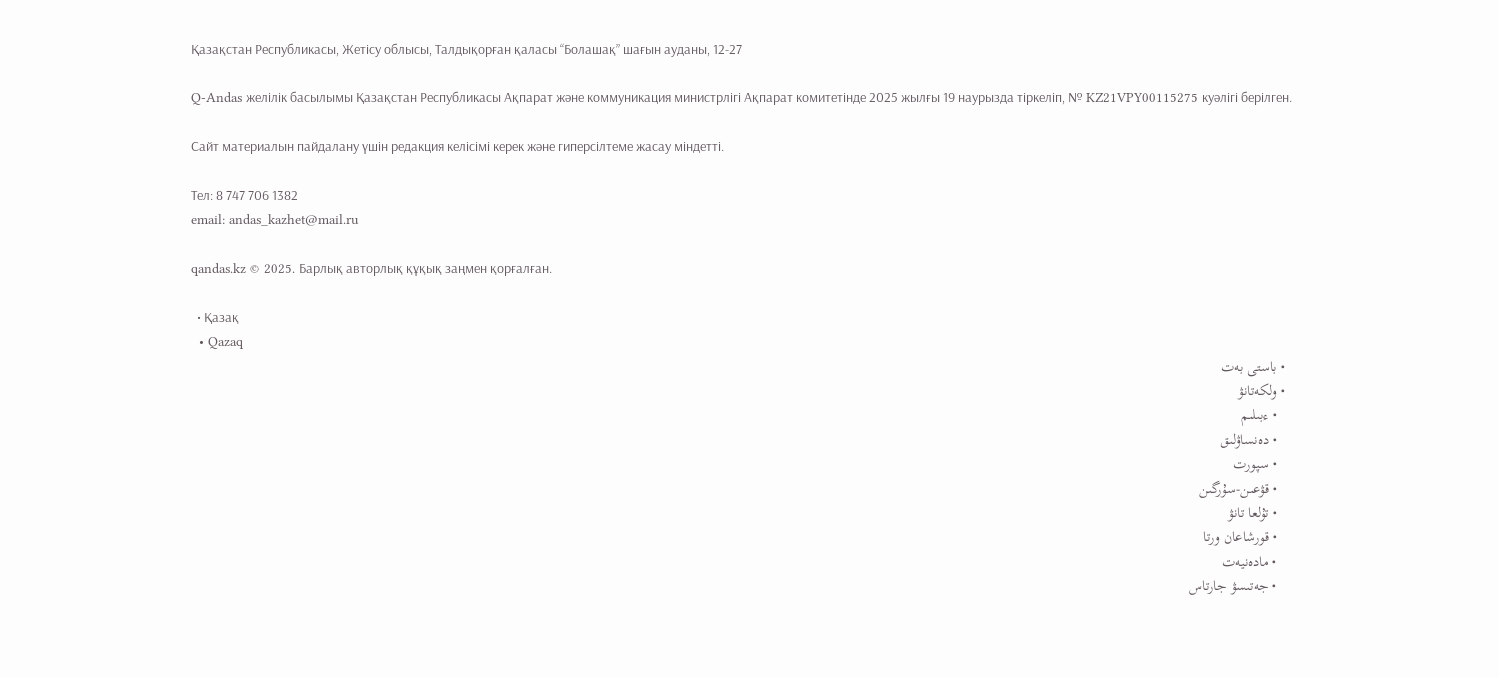Қазақстан Республикасы, Жетісу облысы, Талдықорған қаласы “Болашақ” шағын ауданы, 12-27

Q-Andas желілік басылымы Қазақстан Республикасы Ақпарат және коммуникация министрлігі Ақпарат комитетінде 2025 жылғы 19 наурызда тіркеліп, № KZ21VPY00115275 куәлігі берілген.

Сайт материалын пайдалану үшін редакция келісімі керек және гиперсілтеме жасау міндетті.

Тел: 8 747 706 1382
email: andas_kazhet@mail.ru

qandas.kz © 2025. Барлық авторлық құқық заңмен қорғалған.

  • Қазақ
  • Qazaq
  • باستى بەت
  • ولكەتانۋ
    • ءبىلىم
    • دەنساۋلىق
    • سپورت
    • قۋعىن-سۇرگىن
    • تۇلعا تانۋ
    • قورشاعان ورتا
    • مادەنيەت
    • جەتىسۋ جارتاس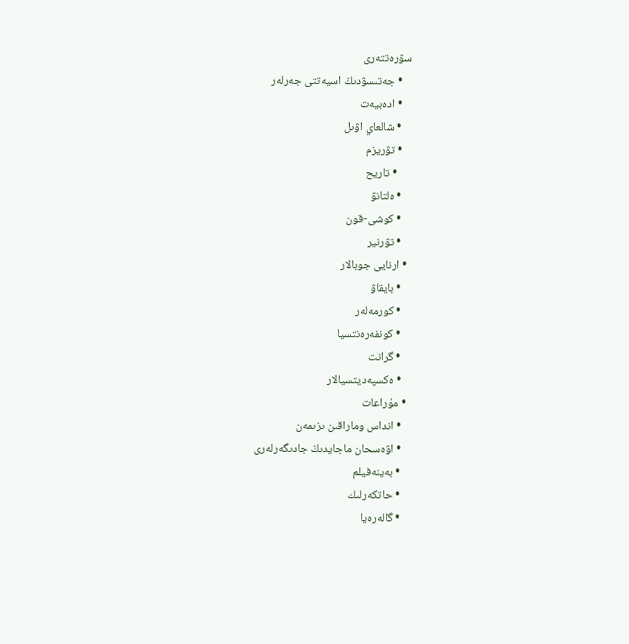سۋرەتتەرى
    • جەتىسۋدىڭ اسيەتتى جەرلەر
    • ادەبيەت
    • شالعاي اۋىل
    • تۋريزم
      • تاريح
    • ەلتانۋ
    • كوشى-قون
    • تۋرنير
  • ارنايى جوبالار
    • بايقاۋ
    • كورمەلەر
    • كونفەرەنتسيا
    • گرانت
    • ەكسپەديتسيالار
  • مۇراعات
    • انداس وماراقىن ىزىمەن
    • اۋەسحان ماجايدىڭ جادىگەرلەرى
    • بەينەفيلم
    • حاتكەرلىك
    • گالەرەيا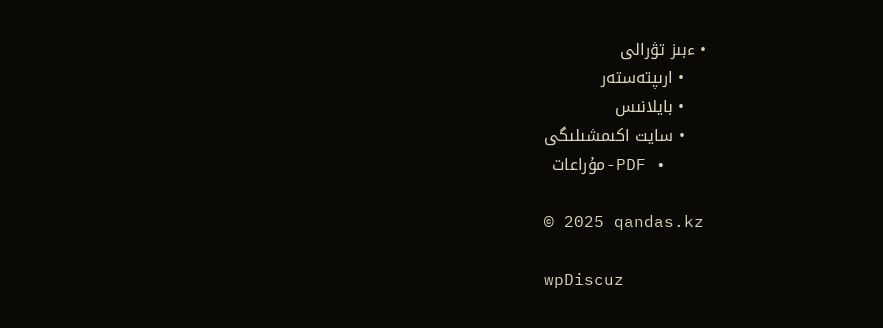• ءبىز تۋرالى
    • ارىپتەستەر
    • بايلانىس
    • سايت اكىمشىلىگى
    • PDF-مۇراعات

© 2025 qandas.kz

wpDiscuz